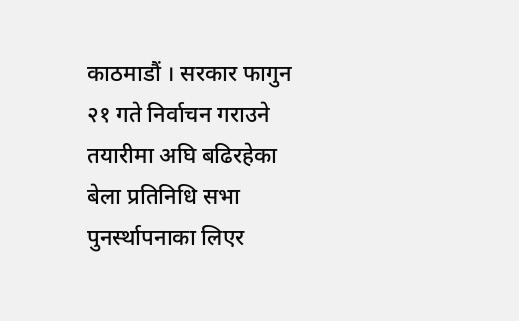काठमाडौं । सरकार फागुन २१ गते निर्वाचन गराउने तयारीमा अघि बढिरहेका बेला प्रतिनिधि सभा पुनर्स्थापनाका लिएर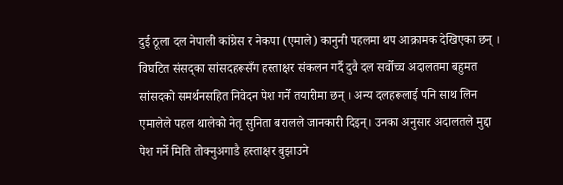दुई ठूला दल नेपाली कांग्रेस र नेकपा (एमाले) कानुनी पहलमा थप आक्रामक देखिएका छन् । विघटित संसद्का सांसदहरूसँग हस्ताक्षर संकलन गर्दै दुवै दल सर्वोच्च अदालतमा बहुमत सांसदको समर्थनसहित निवेदन पेश गर्ने तयारीमा छन् । अन्य दलहरूलाई पनि साथ लिन एमालेले पहल थालेको नेतृ सुनिता बरालले जानकारी दिइन्। उनका अनुसार अदालतले मुद्दा पेश गर्ने मिति तोक्नुअगाडै हस्ताक्षर बुझाउने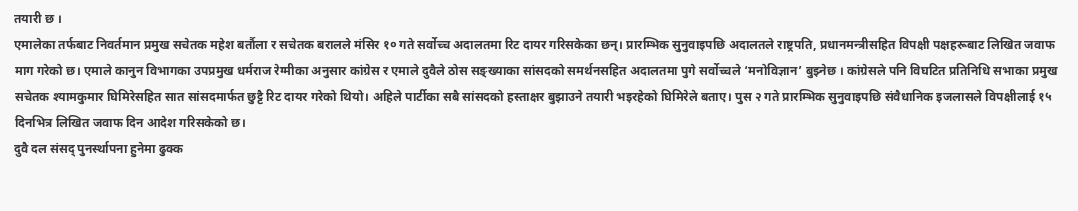तयारी छ ।
एमालेका तर्फबाट निवर्तमान प्रमुख सचेतक महेश बर्तौला र सचेतक बरालले मंसिर १० गते सर्वोच्च अदालतमा रिट दायर गरिसकेका छन्। प्रारम्भिक सुनुवाइपछि अदालतले राष्ट्रपति, प्रधानमन्त्रीसहित विपक्षी पक्षहरूबाट लिखित जवाफ माग गरेको छ। एमाले कानुन विभागका उपप्रमुख धर्मराज रेग्मीका अनुसार कांग्रेस र एमाले दुवैले ठोस सङ्ख्याका सांसदको समर्थनसहित अदालतमा पुगे सर्वोच्चले ‘मनोविज्ञान’ बुझ्नेछ । कांग्रेसले पनि विघटित प्रतिनिधि सभाका प्रमुख सचेतक श्यामकुमार घिमिरेसहित सात सांसदमार्फत छुट्टै रिट दायर गरेको थियो। अहिले पार्टीका सबै सांसदको हस्ताक्षर बुझाउने तयारी भइरहेको घिमिरेले बताए। पुस २ गते प्रारम्भिक सुनुवाइपछि संवैधानिक इजलासले विपक्षीलाई १५ दिनभित्र लिखित जवाफ दिन आदेश गरिसकेको छ।
दुवै दल संसद् पुनर्स्थापना हुनेमा ढुक्क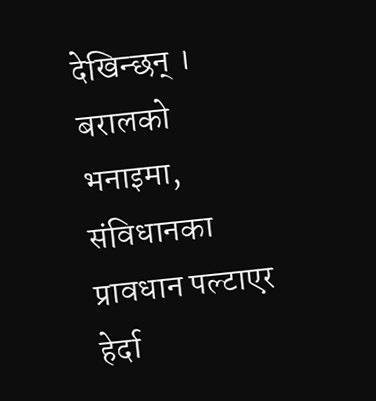देखिन्छन् । बरालको भनाइमा, संविधानका प्रावधान पल्टाएर हेर्दा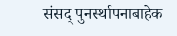संसद् पुनर्स्थापनाबाहेक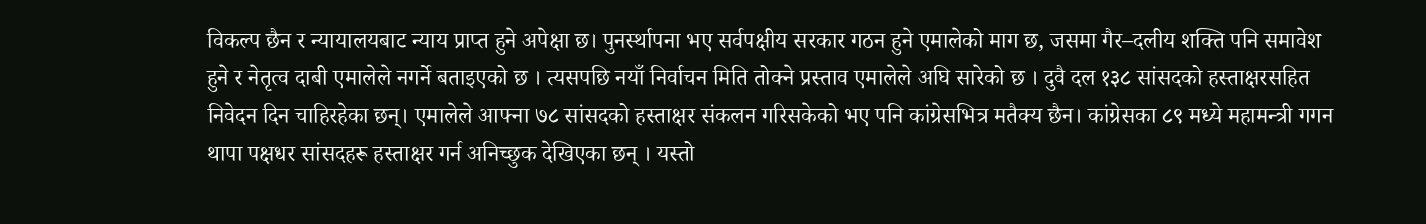विकल्प छैन र न्यायालयबाट न्याय प्राप्त हुने अपेक्षा छ। पुनर्स्थापना भए सर्वपक्षीय सरकार गठन हुने एमालेको माग छ, जसमा गैर–दलीय शक्ति पनि समावेश हुने र नेतृत्व दाबी एमालेले नगर्ने बताइएको छ । त्यसपछि नयाँ निर्वाचन मिति तोक्ने प्रस्ताव एमालेले अघि सारेको छ । दुवै दल १३८ सांसदको हस्ताक्षरसहित निवेदन दिन चाहिरहेका छन्। एमालेले आफ्ना ७८ सांसदको हस्ताक्षर संकलन गरिसकेको भए पनि कांग्रेसभित्र मतैक्य छैन। कांग्रेसका ८९ मध्ये महामन्त्री गगन थापा पक्षधर सांसदहरू हस्ताक्षर गर्न अनिच्छुक देखिएका छन् । यस्तो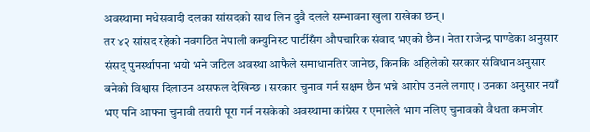अवस्थामा मधेसवादी दलका सांसदको साथ लिन दुवै दलले सम्भावना खुला राखेका छन् ।
तर ४२ सांसद रहेको नवगठित नेपाली कम्युनिस्ट पार्टीसँग औपचारिक संवाद भएको छैन। नेता राजेन्द्र पाण्डेका अनुसार संसद् पुनर्स्थापना भयो भने जटिल अवस्था आफैले समाधानतिर जानेछ, किनकि अहिलेको सरकार संविधानअनुसार बनेको विश्वास दिलाउन असफल देखिन्छ । सरकार चुनाव गर्न सक्षम छैन भन्ने आरोप उनले लगाए । उनका अनुसार नयाँ भए पनि आफ्ना चुनावी तयारी पूरा गर्न नसकेको अवस्थामा कांग्रेस र एमालेले भाग नलिए चुनावको वैधता कमजोर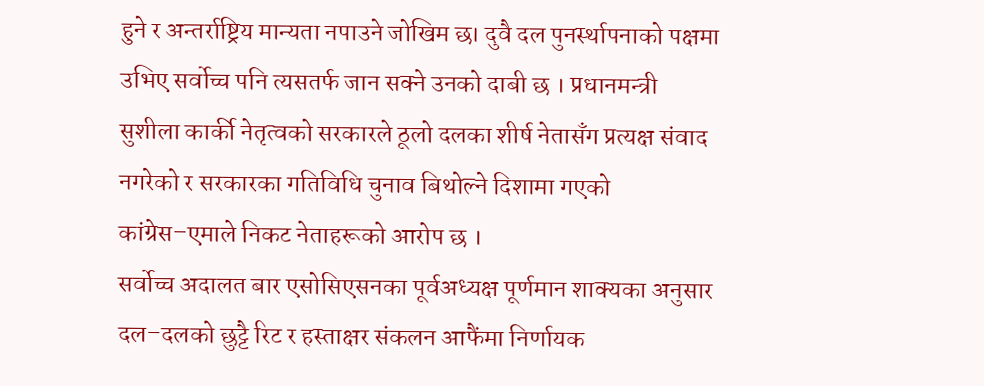हुने र अन्तर्राष्ट्रिय मान्यता नपाउने जोखिम छ। दुवै दल पुनर्स्थापनाको पक्षमा उभिए सर्वोच्च पनि त्यसतर्फ जान सक्ने उनको दाबी छ । प्रधानमन्त्री सुशीला कार्की नेतृत्वको सरकारले ठूलो दलका शीर्ष नेतासँग प्रत्यक्ष संवाद नगरेको र सरकारका गतिविधि चुनाव बिथोल्ने दिशामा गएको कांग्रेस–एमाले निकट नेताहरूको आरोप छ ।
सर्वोच्च अदालत बार एसोसिएसनका पूर्वअध्यक्ष पूर्णमान शाक्यका अनुसार दल–दलको छुट्टै रिट र हस्ताक्षर संकलन आफैंमा निर्णायक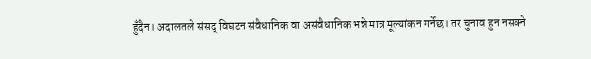हुँदैन। अदालतले संसद् विघटन संवैधानिक वा असंवैधानिक भन्ने मात्र मूल्यांकन गर्नेछ। तर चुनाव हुन नसक्ने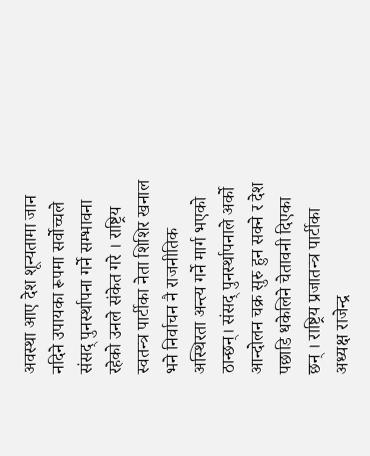अवस्था आए देश शून्यतामा जान नदिने उपायका रूपमा सर्वोच्चले संसद् पुनर्स्थापना गर्ने सम्भावना रहेको उनले संकेत गरे । राष्ट्रिय स्वतन्त्र पार्टीका नेता शिशिर खनाल भने निर्वाचन नै राजनीतिक अस्थिरता अन्त्य गर्ने मार्ग भएको ठान्छन्। संसद् पुनर्स्थापनाले अर्को आन्दोलन चक्र सुरु हुन सक्ने र देश पछाडि धकेलिने चेतावनी दिएका छन् । राष्ट्रिय प्रजातन्त्र पार्टीका अध्यक्ष राजेन्द्र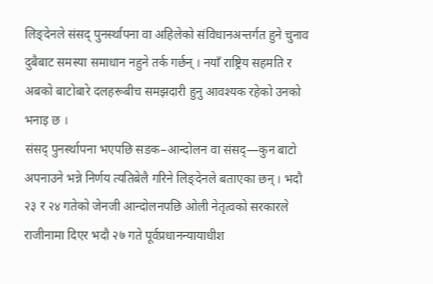लिङ्देनले संसद् पुनर्स्थापना वा अहिलेको संविधानअन्तर्गत हुने चुनाव दुबैबाट समस्या समाधान नहुने तर्क गर्छन् । नयाँ राष्ट्रिय सहमति र अबको बाटोबारे दलहरूबीच समझदारी हुनु आवश्यक रहेको उनको भनाइ छ ।
संसद् पुनर्स्थापना भएपछि सडक–आन्दोलन वा संसद्—कुन बाटो अपनाउने भन्ने निर्णय त्यतिबेलै गरिने लिङ्देनले बताएका छन् । भदौ २३ र २४ गतेको जेनजी आन्दोलनपछि ओली नेतृत्वको सरकारले राजीनामा दिएर भदौ २७ गते पूर्वप्रधानन्यायाधीश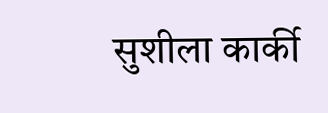सुशीला कार्की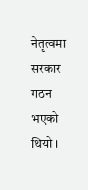नेतृत्वमा सरकार गठन भएको थियो ।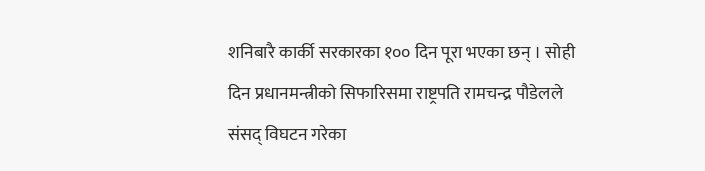शनिबारै कार्की सरकारका १०० दिन पूरा भएका छन् । सोही दिन प्रधानमन्त्रीको सिफारिसमा राष्ट्रपति रामचन्द्र पौडेलले संसद् विघटन गरेका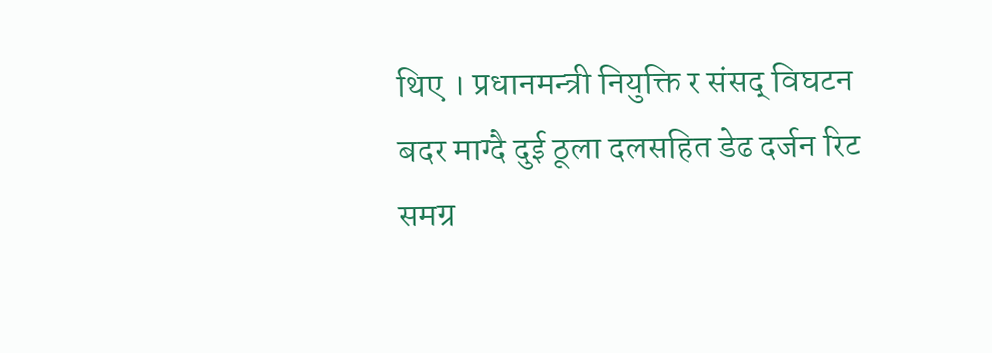थिए । प्रधानमन्त्री नियुक्ति र संसद् विघटन बदर माग्दै दुई ठूला दलसहित डेढ दर्जन रिट समग्र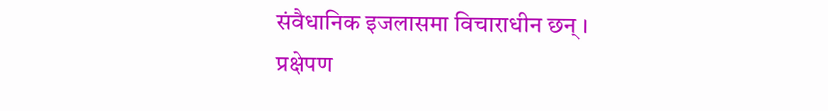संवैधानिक इजलासमा विचाराधीन छन् ।
प्रक्षेपण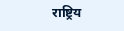राष्ट्रिय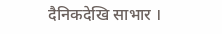दैनिकदेखि साभार ।